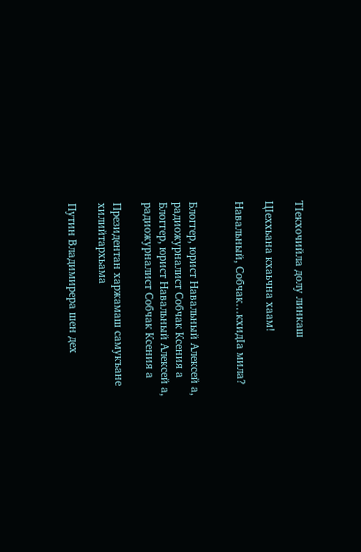ТIекхочийла долу линкаш

ЦIеххьана кхаьчна хаам!

Навальный, Собчак…кхидIа мила?


Блоггер, юрист Навальный Алексей а, радиожурналист Собчак Ксения а
Блоггер, юрист Навальный Алексей а, радиожурналист Собчак Ксения а

Президентан харжамаш самукъане хилийтархьама

Путин Владимирера шен дех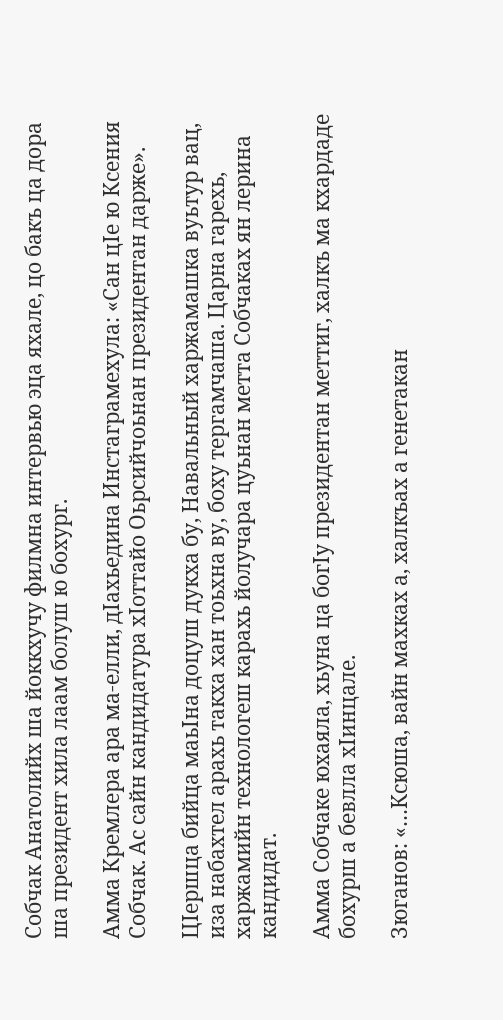Собчак Анатолийх ша йоккхучу филмна интервью эца яхале, цо бакъ ца дора ша президент хила лаам болуш ю бохург.

Амма Кремлера ара ма-елли, дIахьедина Инстаграмехула: «Сан цIе ю Ксения Собчак. Ас сайн кандидатура хIоттайо Оьрсийчоьнан президентан дарже».

ЦIершца бийца маьIна доцуш дукха бу, Навальный харжамашка вуьтур вац, иза набахтел арахь такха хан тоьхна ву, боху тергамчаша. Царна гарехь, харжамийн технологеш карахь йолучара цуьнан метта Собчаках ян лерина кандидат.

Амма Собчаке юхаяла, хьуна ца богIу президентан меттиг, халкъ ма кхардаде бохурш а бевлла хIинцале.

Зюганов: «…Ксюша, вайн махках а, халкъах а генетакан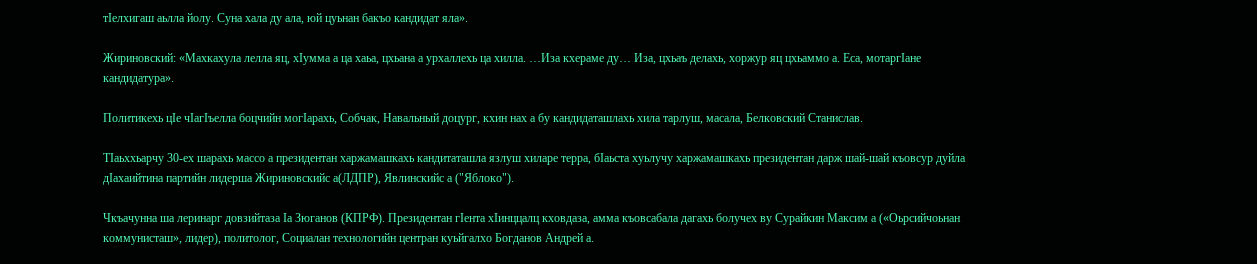тIелхигаш аьлла йолу. Суна хала ду ала, юй цуьнан бакъо кандидат яла».

Жириновский: «Махкахула лелла яц, хIумма а ца хаьа, цхьана а урхаллехь ца хилла. …Иза кхераме ду… Иза, цхьаъ делахь, хоржур яц цхьаммо а. Еса, мотаргIане кандидатура».

Политикехь цIе чIагIъелла боцчийн могIарахь, Собчак, Навальный доцург, кхин нах а бу кандидаташлахь хила тарлуш, масала, Белковский Станислав.

ТIаьххьарчу 30-ех шарахь массо а президентан харжамашкахь кандитаташла язлуш хиларе терра, бIаьста хуьлучу харжамашкахь президентан дарж шай-шай къовсур дуйла дIахаийтина партийн лидерша Жириновскийс а(ЛДПР), Явлинскийс а ("Яблоко").

Чкъачунна ша леринарг довзийтаза Iа Зюганов (КПРФ). Президентан гIента хIинццалц кховдаза, амма къовсабала дагахь болучех ву Сурайкин Максим а («Оьрсийчоьнан коммунисташ», лидер), политолог, Социалан технологийн центран куьйгалхо Богданов Андрей а.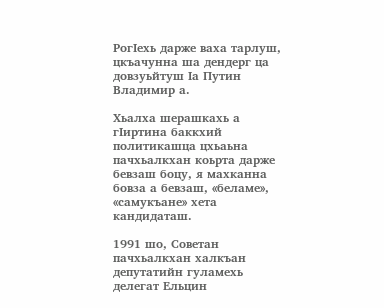РогIехь дарже ваха тарлуш, цкъачунна ша дендерг ца довзуьйтуш Iа Путин Владимир а.

Хьалха шерашкахь а гIиртина баккхий политикашца цхьаьна пачхьалкхан коьрта дарже бевзаш боцу, я махканна бовза а бевзаш, «беламе», «самукъане» хета кандидаташ.

1991 шо, Советан пачхьалкхан халкъан депутатийн гуламехь делегат Ельцин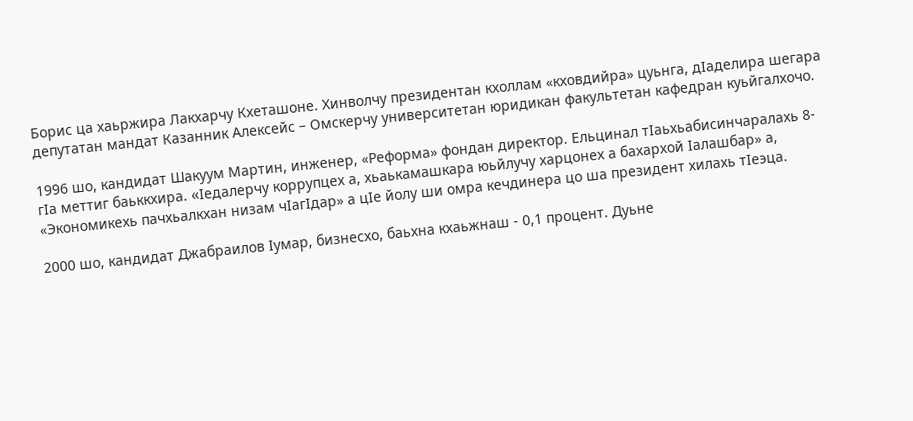Борис ца хаьржира Лакхарчу Кхеташоне. Хинволчу президентан кхоллам «кховдийра» цуьнга, дIаделира шегара депутатан мандат Казанник Алексейс – Омскерчу университетан юридикан факультетан кафедран куьйгалхочо.

1996 шо, кандидат Шакуум Мартин, инженер, «Реформа» фондан директор. Ельцинал тIаьхьабисинчаралахь 8-гIа меттиг баьккхира. «Iедалерчу коррупцех а, хьаькамашкара юьйлучу харцонех а бахархой Iалашбар» а, «Экономикехь пачхьалкхан низам чIагIдар» а цIе йолу ши омра кечдинера цо ша президент хилахь тIеэца.

2000 шо, кандидат Джабраилов Iумар, бизнесхо, баьхна кхаьжнаш - 0,1 процент. Дуьне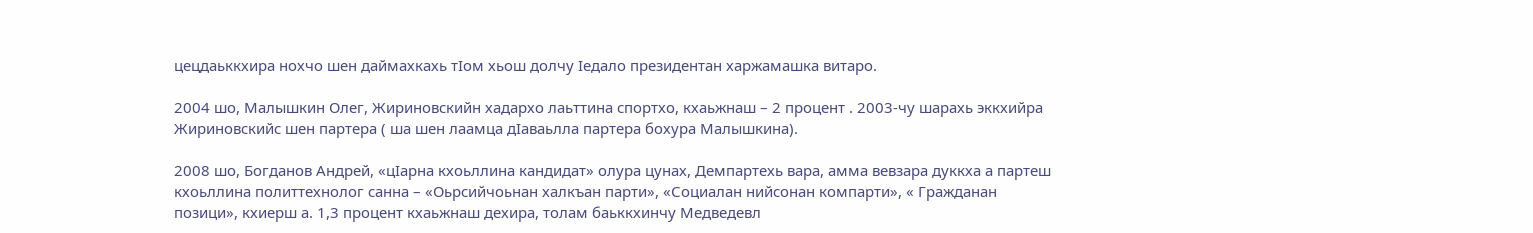цецдаьккхира нохчо шен даймахкахь тIом хьош долчу Iедало президентан харжамашка витаро.

2004 шо, Малышкин Олег, Жириновскийн хадархо лаьттина спортхо, кхаьжнаш – 2 процент . 2003-чу шарахь эккхийра Жириновскийс шен партера ( ша шен лаамца дIаваьлла партера бохура Малышкина).

2008 шо, Богданов Андрей, «цIарна кхоьллина кандидат» олура цунах, Демпартехь вара, амма вевзара дуккха а партеш кхоьллина политтехнолог санна – «Оьрсийчоьнан халкъан парти», «Социалан нийсонан компарти», « Гражданан позици», кхиерш а. 1,3 процент кхаьжнаш дехира, толам баьккхинчу Медведевл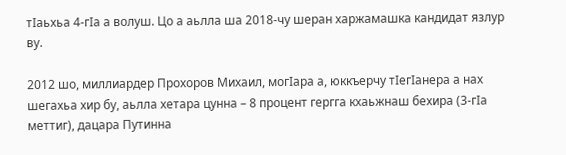тIаьхьа 4-гIа а волуш. Цо а аьлла ша 2018-чу шеран харжамашка кандидат язлур ву.

2012 шо, миллиардер Прохоров Михаил, могIара а, юккъерчу тIегIанера а нах шегахьа хир бу, аьлла хетара цунна – 8 процент гергга кхаьжнаш бехира (3-гIа меттиг), дацара Путинна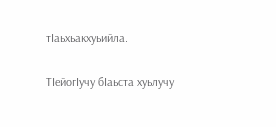тIаьхьакхуьийла.

ТIейогIучу бIаьста хуьлучу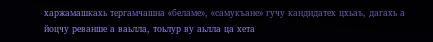харжамашкахь тергамчашна «беламе», «самукъане» гучу кандидатех цхьаъ, дагахь а йоцчу реванше а ваьлла, тоьлур ву аьлла ца хета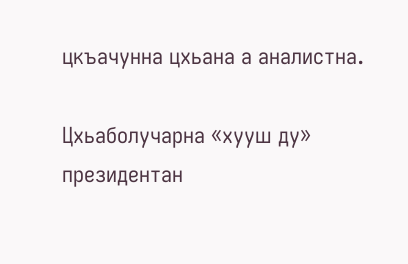цкъачунна цхьана а аналистна.

Цхьаболучарна «хууш ду» президентан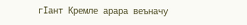гIант Кремле арара веъначу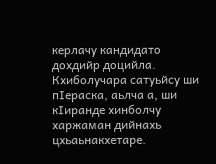керлачу кандидато дохдийр доцийла. Кхиболучара сатуьйсу ши пIераска, аьлча а, ши кIиранде хинболчу харжаман дийнахь цхьаьнакхетаре.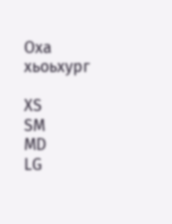Оха хьоьхург

XS
SM
MD
LG